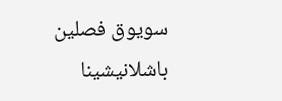سویوق فصلین باشلانیشینا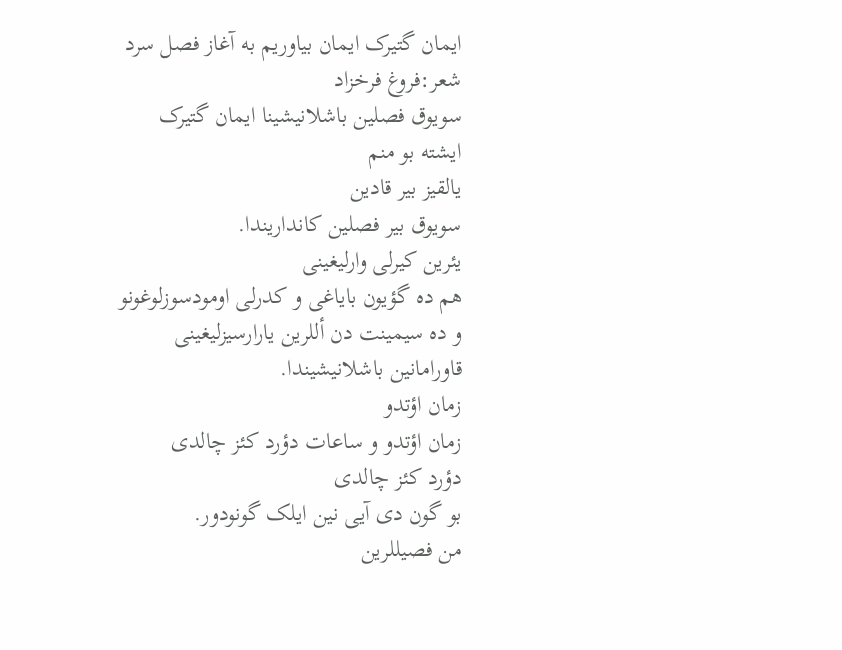ایمان گتیرک ایمان بیاوریم به آغاز فصل سرد
شعر:فروغ فرخزاد
سویوق فصلین باشلانیشینا ایمان گتیرک
ایشته بو منم
یالقیز بیر قادین
سویوق بیر فصلین کانداریندا.
یئرین کیرلی وارلیغینی
هم ده گؤیون بایاغی و کدرلی اومودسوزلوغونو
و ده سیمینت دن أللرین یارارسیزلیغینی
قاورامانین باشلانیشیندا.
زمان اؤتدو
زمان اؤتدو و ساعات دؤرد کئز چالدی
دؤرد کئز چالدی
بو گون دی آیی نین ایلک گونودور.
من فصیللرین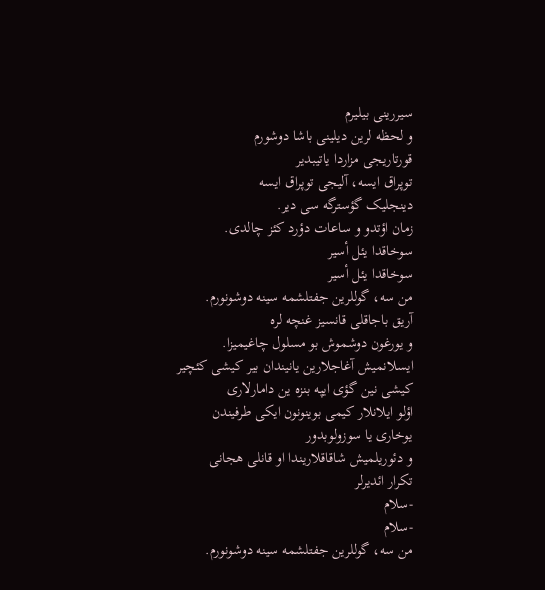سیررینی بیلیرم
و لحظه لرین دیلینی باشا دوشورم
قورتاریجی مزاردا یاتیبدیر
توپراق ایسه، آلیجی توپراق ایسه
دینجلیک گؤسترگه سی دیر.
زمان اؤتدو و ساعات دؤرد کئز چالدی.
سوخاقدا یئل أسیر
سوخاقدا یئل أسیر
من سه، گوللرین جفتلشمه سینه دوشونورم.
آریق باجاقلی قانسیز غنچه لره
و یورغون دوشموش بو مسلول چاغیمیزا.
ایسلانمیش آغاجلارین یانیندان بیر کیشی کئچیر
کیشی نین گؤی ایپه بنزه ین دامارلاری
اؤلو ایلانلار کیمی بوینونون ایکی طرفیندن
یوخاری یا سوزولوبدور
و دئوریلمیش شاقاقلاریندا او قانلی هجانی
تکرار ائدیرلر
-سلام
-سلام
من سه، گوللرین جفتلشمه سینه دوشونورم.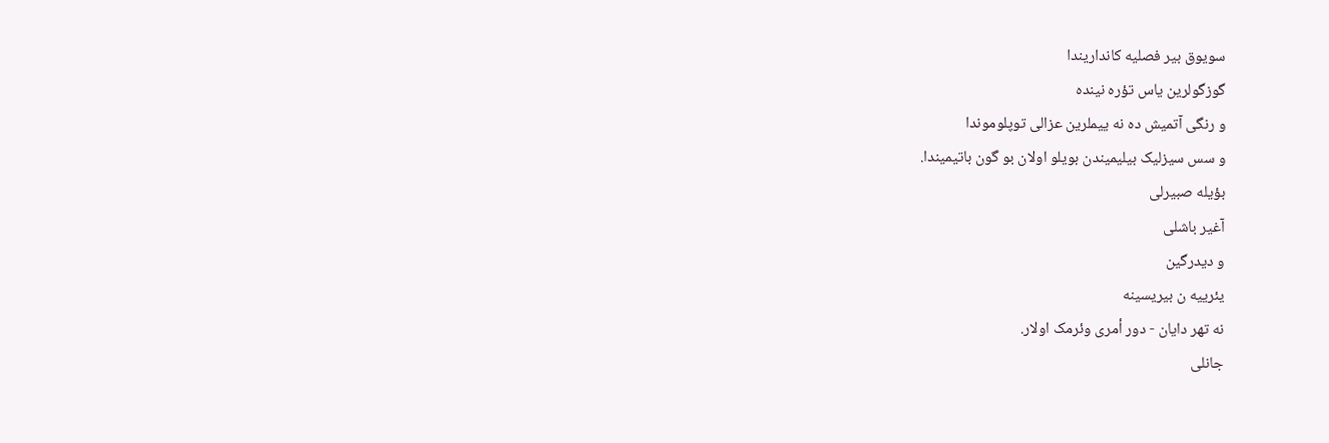سویوق بیر فصلیه کانداریندا
گوزگولرین یاس تؤره نینده
و رنگی آتمیش ده نه ییملرین عزالی توپلوموندا
و سس سیزلیک بیلیمیندن بویلو اولان بو گون باتیمیندا.
بؤیله صبیرلی
آغیر باشلی
و دیدرگین
یئرییه ن بیریسینه
نه تهر دایان - دور أمری وئرمک اولار.
جانلی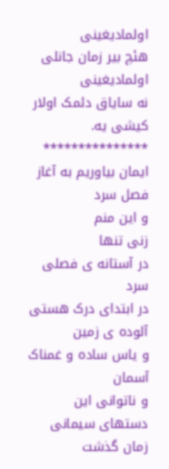اولمادیغینی
هئچ بیر زمان جانلی اولمادیغینی
نه سایاق دئمک اولار کیشی یه.
***************
ایمان بیاوریم به آغاز فصل سرد
و این منم
زنی تنها
در آستانه ی فصلی سرد
در ابتدای درک هستی آلوده ی زمین
و یاس ساده و غمناک آسمان
و ناتوانی این دستهای سیمانی
زمان گذشت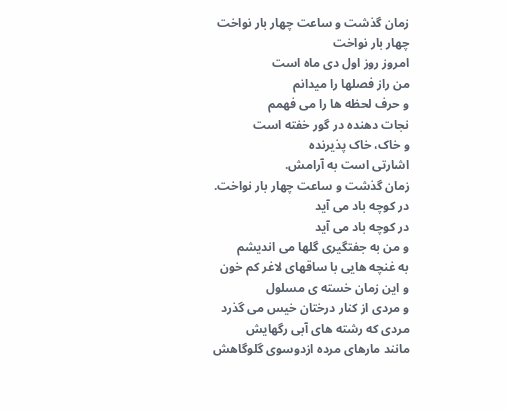زمان گذشت و ساعت چهار بار نواخت
چهار بار نواخت
امروز روز اول دی ماه است
من راز فصلها را میدانم
و حرف لحظه ها را می فهمم
نجات دهنده در گور خفته است
و خاک، خاک پذیرنده
اشارتی است به آرامش.
زمان گذشت و ساعت چهار بار نواخت.
در کوچه باد می آید
در کوچه باد می آید
و من به جفتگیری گلها می اندیشم
به غنچه هایی با ساقهای لاغر کم خون
و این زمان خسته ی مسلول
و مردی از کنار درختان خیس می گذرد
مردی که رشته های آبی رگهایش
مانند مارهای مرده ازدوسوی گلوگاهش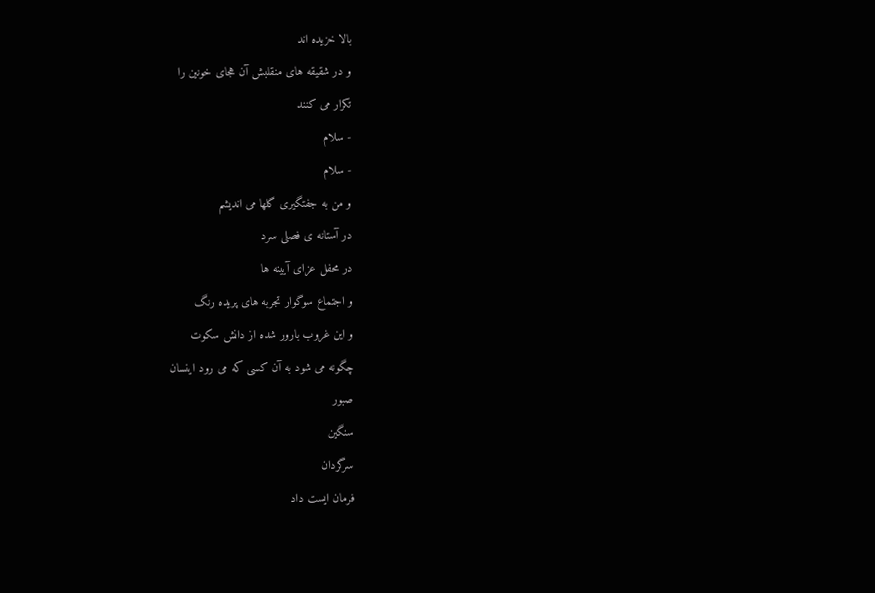بالا خزیده اند
و در شقیقه های منقلبش آن هجای خونین را
تکرار می کنند
- سلام
- سلام
و من به جفتگیری گلها می اندیشم
در آستانه ی فصلی سرد
در محفل عزای آیینه ها
و اجتماع سوگوار تجربه های پریده رنگ
و این غروب بارور شده از دانش سکوت
چگونه می شود به آن کسی که می رود اینسان
صبور
سنگین
سرگردان
فرمان ایست داد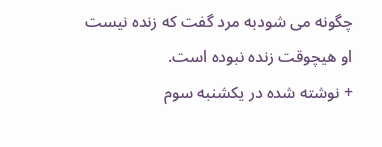چگونه می شودبه مرد گفت که زنده نیست
او هیچوقت زنده نبوده است.
+ نوشته شده در یکشنبه سوم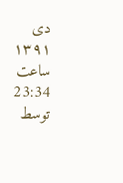دی ۱۳۹۱ ساعت 23:34 توسط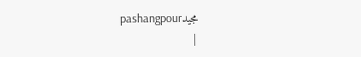مجیدpashangpour
|